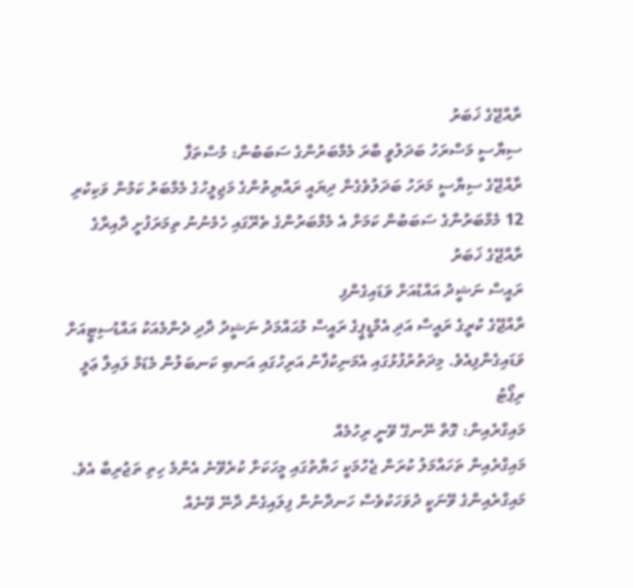ރާއްޖޭގެ ޚަބަރު
ސިޔާސީ މަސްރަހު ބަދަލުވީ ބާރަ މެމްބަރުންގެ ސަބަބުން: މުސްތަފާ
ރާއްޖޭގެ ސިޔާސީ މަރަހު ބަދަލުވެގެން ދިޔައީ ރައްޔިތުންގެ މަޖިލީހުގެ މެމްބަރު ކަމުން ވަކިކުރި 12 މެމްބަރުންގެ ސަބަބުން ކަމަށް އެ މެމްބަރުންގެ ތެރޭގައި ހެމެނުނު ތިމަރަފުށީ ދާއިރާގެ
ރާއްޖޭގެ ޚަބަރު
ރައީސް ނަޝީދު އައްޑުއަށް ވަޑައިގެންފި
ރާއްޖޭގެ ކުރީގެ ރައީސް އަދި އެމްޑީޕީގެ ރައީސް މުޙައްމަދު ނަޝީދު ދާދި ދެންމެއަކު އައްޑުސިޓީއަށް ވަޑައިގެންފިއެވެ. މިދަތުރުފުޅުގައި އެމަނިކުފާނު އަރިހުގައި އަނބި ކަނބަލުން މެޑަމް ލައިލާ ޢަލީ
ރިޕޯޓު
މައިގްރެއިން: ގޮތް ނޭނގޭ ވޭނީ ރިހުމެއް
މައިގްރެއިން ތަހައްމަލު ކުރަން ޖެހުމަކީ ހަޔާތުގައި މީހަކަށް ކުރެވޭނެ އެންމެ ހިތި ތަޖުރިބާ އެވެ. މައިގްރެއިންގެ ވޭނަކީ ދުވަހަކުވެސް ހަނދާނުން ފިލައިގެން ދާނޭ ވޭނެއް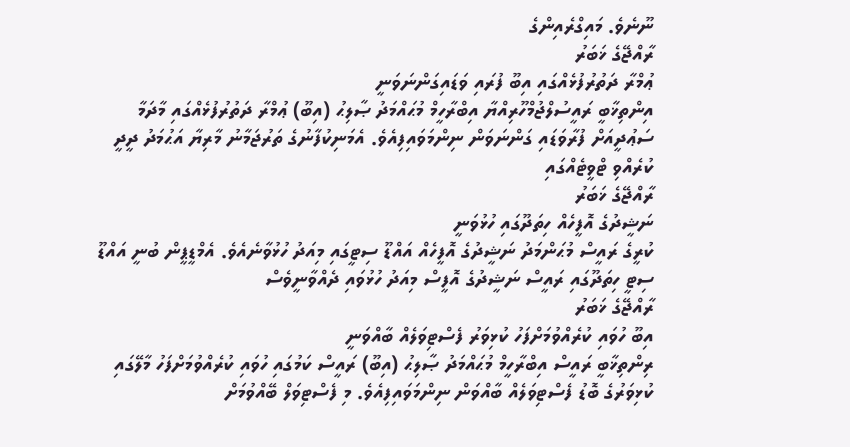ނޫނެވެ. މައިގްރެއިންގެ
ރާއްޖޭގެ ޚަބަރު
ޢުމްރާ ދަތުރުފުޅެއްގައި އިބޫ ފުރައި ވަޑައިގަންނަވަނީ
އިންތިޚާބީ ރައީސުލްޖުމްހޫރިއްޔާ އިބްރާހީމް މުޙައްމަދު ޞާލިޙު (އިބޫ) ޢުމްރާ ދަތުރުފުޅެއްގައި މާދަމާ ސަޢުދީއަށް ފުރާވަޑައި ގަންނަވަން ނިންމަވައިފިއެވެ. އެމަނިކުފާނުގެ ތަރުޖަމާނު މާރިޔާ އަޙުމަދު ދީދީ ކުރެއްވި ޓްވީޓެއްގައި
ރާއްޖޭގެ ޚަބަރު
ނަޝީދުގެ އޮފީހެއް ހިތަދޫގައި ހުޅުވަނީ
ކުރީގެ ރައީސް މުޙަންމަދު ނަޝީދުގެ އޮފީހެއް އައްޑޫ ސިޓީގައި މިއަދު ހުޅުވާނެއެވެ. އެމްޑީޕީން ބުނީ އައްޑޫ ސިޓީ ހިތަދޫގައި ރައީސް ނަޝީދުގެ އޮފީސް މިއަދު ހުޅުވައި ދެއްވާނީވެސް
ރާއްޖޭގެ ޚަބަރު
އިބޫ ހުވައި ކުރެއްވުމަށްފަހު ކުޅިވަރު ފެސްޓިވަލެއް ބާއްވަނީ
ރިންތިޚާބީ ރައީސް އިބްރާހީމް މުޙައްމަދު ޞާލިޙު (އިބޫ) ރައީސް ކަމުގައި ހުވައި ކުރެއްވުމަށްފަހު މާލޭގައި ކުޅިވަރުގެ ބޮޑު ފެސްޓިވަލެއް ބާއްވަން ނިންމަވައިފިއެވެ. މި ފެސްޓިވަލް ބޭއްވުމަށް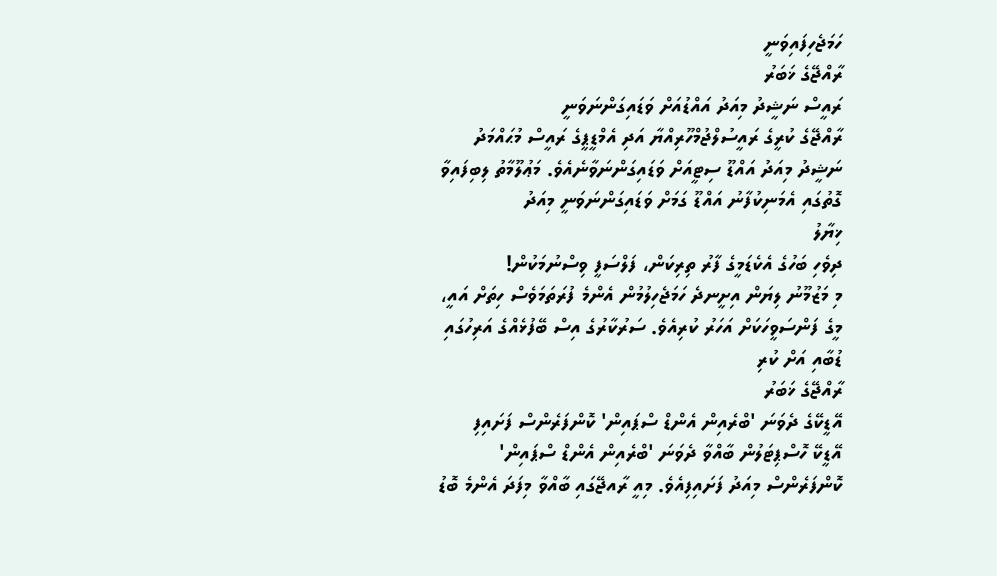ހަމަޖެހިފައިވަނީ
ރާއްޖޭގެ ޚަބަރު
ރައީސް ނަޝީދު މިއަދު އައްޑުއަށް ވަޑައިގަންނަވަނީ
ރާއްޖޭގެ ކުރީގެ ރައީސުލްޖުމްހޫރިއްޔާ އަދި އެމްޑީޕީގެ ރައީސް މުޙައްމަދު ނަޝީދު މިއަދު އައްޑޫ ސިޓީއަށް ވަޑައިގަންނަވާނެއެވެ. މަޢުލޫމާތު ލިބިފައިވާ ގޮތުގައި އެމަނިކުފާނު އައްޑޫ ގަމަށް ވަޑައިގަންނަވަނީ މިއަދު
ޚިޔާލު
ދިވެހި ބަހުގެ އެކެޑަމީގެ ފާރު ތިރިކަން، ފަލްސަފީ ވިސްނުމަކުން!
މި މަޒުމޫނު ލިޔަން އިށީނދެ ހަމަޖެހިލުމުން އެންމެ ފުރަތަމަވެސް ހިތަށް އައީ، މީގެ ފަންސަވީހަކަށް އަހަރު ކުރިއެވެ. ސަރުކާރުގެ އިސް ބޭފުޅެއްގެ އަރިހުގައި ޑުބާއި އަށް ކުރި
ރާއްޖޭގެ ޚަބަރު
އޭޑީކޭގެ ދެވަނަ 'ބްރެއިން އެންޑް ސްޕައިން' ކޮންފަރެންސް ފަށައިފި
އޭޑީކޭ ހޮސްޕިޓަލުން ބާއްވާ ދެވަނަ 'ބްރެއިން އެންޑް ސްޕައިން' ކޮންފަރެންސް މިއަދު ފަށައިފިއެވެ. މިއީ ރާއޖޭގައި ބާއްވާ މިފަދަ އެންމެ ބޮޑު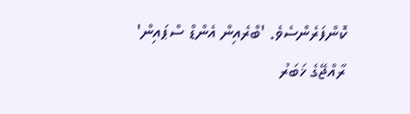ކޮންފަރެންސެވެ. 'ބްރެއިން އެންޑް ސްޕައިން'
ރާއްޖޭގެ ޚަބަރު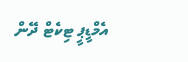އެމްޑީޕީ ޓިކެޓް ދޭން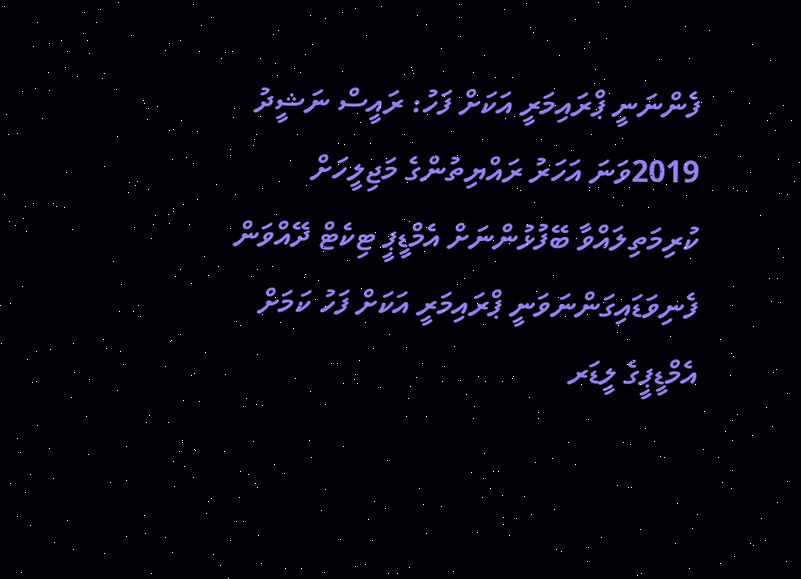ފެންނަނީ ޕްރައިމަރީ އަކަށް ފަހު: ރައީސް ނަޝީދު
2019ވަނަ އަހަރު ރައްޔިތުންގެ މަޖިލީހަށް ކުރިމަތިލައްވާ ބޭފުޅުންނަށް އެމްޑީޕީ ޓިކެޓް ދޭއްވަން ފެނިވަޑައިގަންނަވަނީ ޕްރައިމަރީ އަކަށް ފަހު ކަމަށް އެމްޑީޕީގެ ލީޑަރ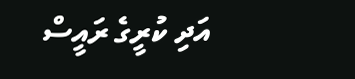އަދި ކުރީގެ ރައީސް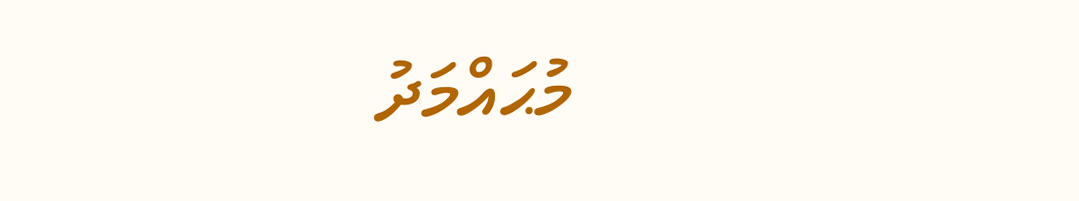މުޙައްމަދު